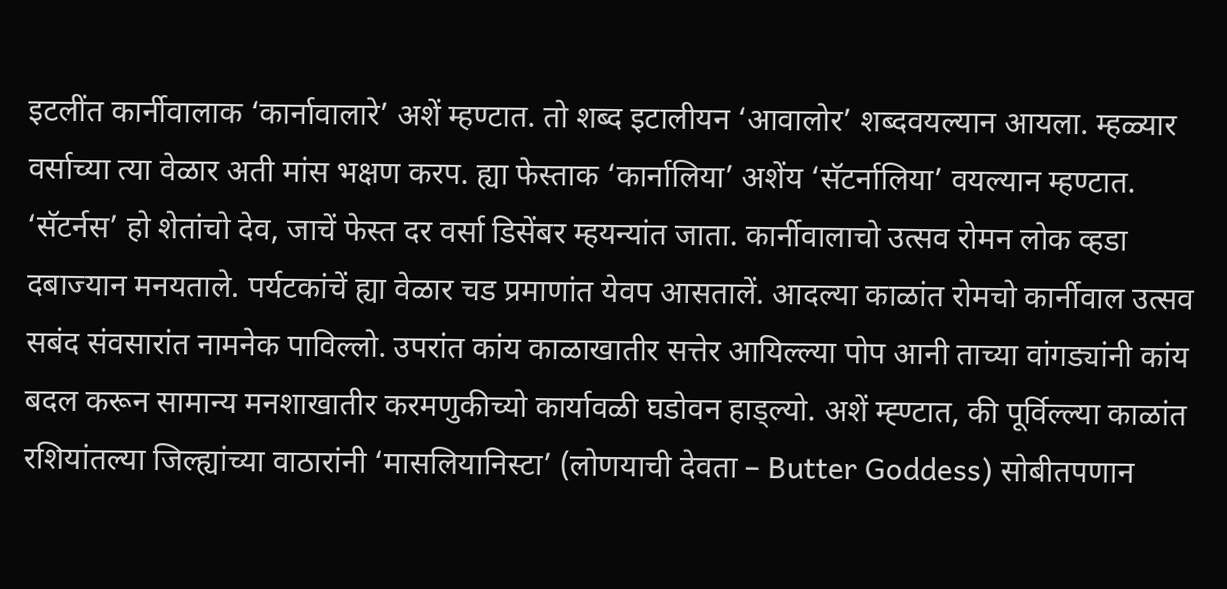इटलींत कार्नीवालाक ‘कार्नावालारे’ अशें म्हण्टात. तो शब्द इटालीयन ‘आवालोर’ शब्दवयल्यान आयला. म्हळ्यार वर्साच्या त्या वेळार अती मांस भक्षण करप. ह्या फेस्ताक ‘कार्नालिया’ अशेंय ‘सॅटर्नालिया’ वयल्यान म्हण्टात. ‘सॅटर्नस’ हो शेतांचो देव, जाचें फेस्त दर वर्सा डिसेंबर म्हयन्यांत जाता. कार्नीवालाचो उत्सव रोमन लोक व्हडा दबाज्यान मनयताले. पर्यटकांचें ह्या वेळार चड प्रमाणांत येवप आसतालें. आदल्या काळांत रोमचो कार्नीवाल उत्सव सबंद संवसारांत नामनेक पाविल्लो. उपरांत कांय काळाखातीर सत्तेर आयिल्ल्या पोप आनी ताच्या वांगड्यांनी कांय बदल करून सामान्य मनशाखातीर करमणुकीच्यो कार्यावळी घडोवन हाड्ल्यो. अशें म्ह्ण्टात, की पूर्विल्ल्या काळांत रशियांतल्या जिल्ह्यांच्या वाठारांनी ‘मासलियानिस्टा’ (लोणयाची देवता – Butter Goddess) सोबीतपणान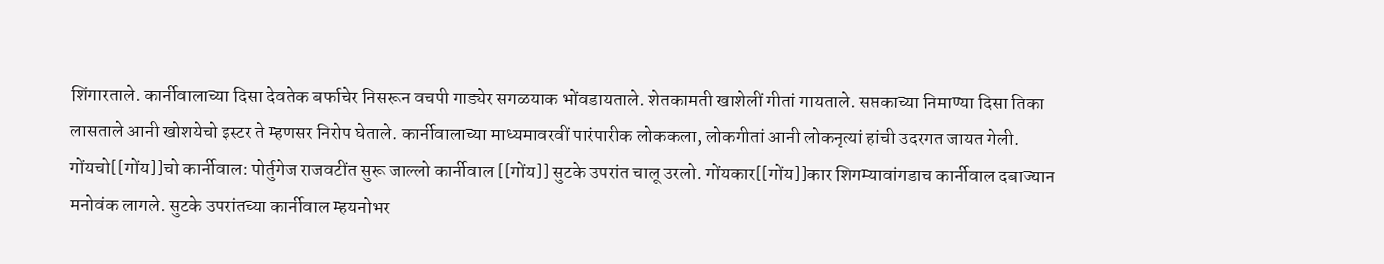शिंगारताले. कार्नीवालाच्या दिसा देवतेक बर्फाचेर निसरून वचपी गाड्येर सगळयाक भोंवडायताले. शेतकामती खाशेलीं गीतां गायताले. सप्तकाच्या निमाण्या दिसा तिका लासताले आनी खोशयेचो इस्टर ते म्हणसर निरोप घेताले. कार्नीवालाच्या माध्यमावरवीं पारंपारीक लोककला, लोकगीतां आनी लोकनृत्यां हांची उदरगत जायत गेली.
गोंयचो[[गोंय]]चो कार्नीवाल: पोर्तुगेज राजवटींत सुरू जाल्लो कार्नीवाल [[गोंय]] सुटके उपरांत चालू उरलो. गोंयकार[[गोंय]]कार शिगम्यावांगडाच कार्नीवाल दबाज्यान मनोवंक लागले. सुटके उपरांतच्या कार्नीवाल म्हयनोभर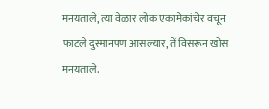मनयताले, त्या वेळार लोक एकामेकांचेर वचून फाटले दुस्मानपण आसल्यार, तें विसरून खोस मनयताले.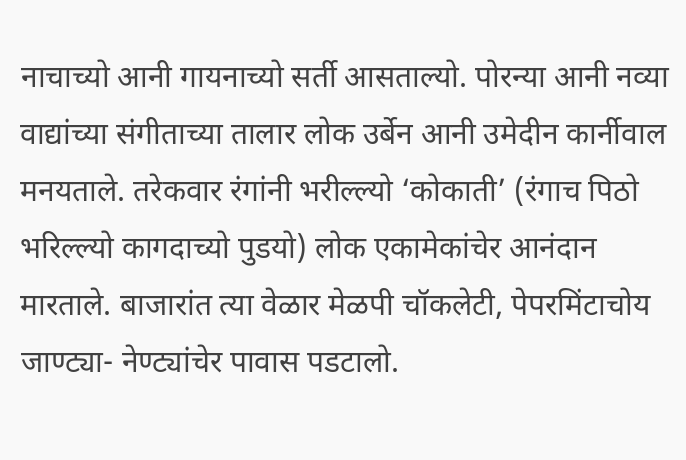नाचाच्यो आनी गायनाच्यो सर्ती आसताल्यो. पोरन्या आनी नव्या वाद्यांच्या संगीताच्या तालार लोक उर्बेन आनी उमेदीन कार्नीवाल मनयताले. तरेकवार रंगांनी भरील्ल्यो ‘कोकाती’ (रंगाच पिठो भरिल्ल्यो कागदाच्यो पुडयो) लोक एकामेकांचेर आनंदान मारताले. बाजारांत त्या वेळार मेळपी चॉकलेटी, पेपरमिंटाचोय जाण्ट्या- नेण्ट्यांचेर पावास पडटालो.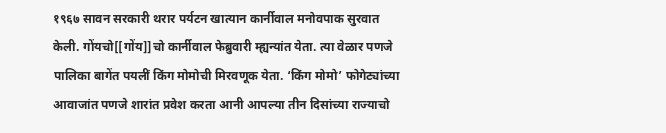१९६७ सावन सरकारी थरार पर्यटन खात्यान कार्नीवाल मनोवपाक सुरवात केली. गोंयचो[[गोंय]]चो कार्नीवाल फेब्रुवारी म्ह्यन्यांत येता. त्या वेळार पणजे पालिका बागेंत पयलीं किंग मोमोची मिरवणूक येता. ‘किंग मोमो’ फोगेट्यांच्या आवाजांत पणजे शारांत प्रवेश करता आनी आपल्या तीन दिसांच्या राज्याचो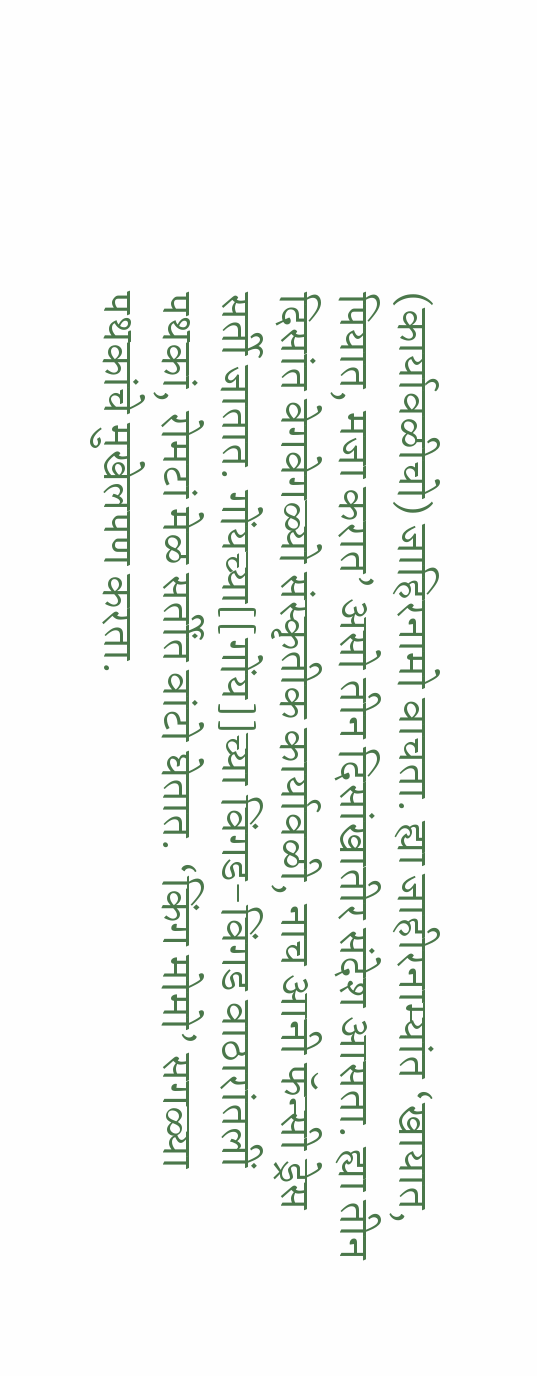(कार्यावळीचो) जाहिरनामो वाचता. ह्या जाहीरनाम्यांत ‘खायात, पियात, मजा करात’ असो तीन दिसांखातीर संदेश आसता. ह्या तीन दिसांत वेगवेगळ्यो संस्कृतीक कार्यावळी, नाच आनी फॅन्सी ड्रेस सर्ती जातात. गोंयच्या[[गोंय]]च्या विंगड-विंगड वाठारांतलीं पथकां, रोमटां मेळ सर्तींत वांटो घेतात. ‘किंग मोमो’ सगळ्या पथकांचे मुखेलपण करता.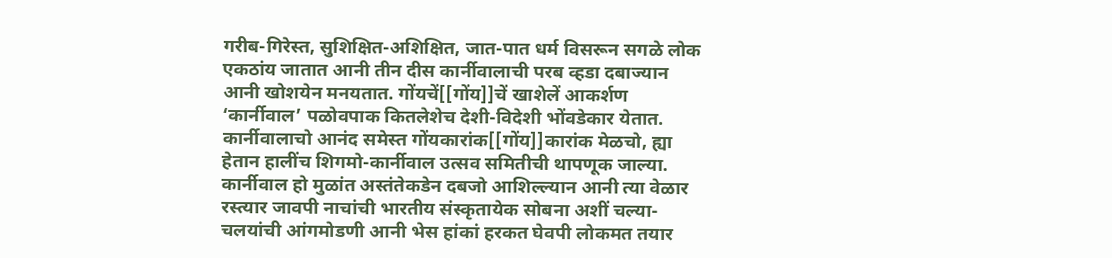गरीब-गिरेस्त, सुशिक्षित-अशिक्षित, जात-पात धर्म विसरून सगळे लोक एकठांय जातात आनी तीन दीस कार्नीवालाची परब व्हडा दबाज्यान आनी खोशयेन मनयतात. गोंयचें[[गोंय]]चें खाशेलें आकर्शण ‘कार्नीवाल’ पळोवपाक कितलेशेच देशी-विदेशी भोंवडेकार येतात. कार्नीवालाचो आनंद समेस्त गोंयकारांक[[गोंय]]कारांक मेळचो, ह्या हेतान हालींच शिगमो-कार्नीवाल उत्सव समितीची थापणूक जाल्या. कार्नीवाल हो मुळांत अस्तंतेकडेन दबजो आशिल्ल्यान आनी त्या वेळार रस्त्यार जावपी नाचांची भारतीय संस्कृतायेक सोबना अशीं चल्या-चलयांची आंगमोडणी आनी भेस हांकां हरकत घेवपी लोकमत तयार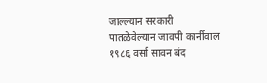जाल्ल्यान सरकारी पातळेवेल्यान जावपी कार्नीवाल १९८६ वर्सा सावन बंद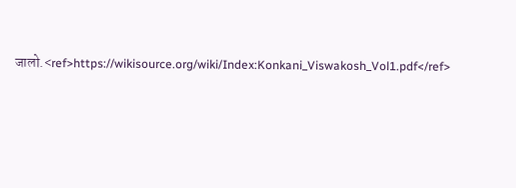जालो.<ref>https://wikisource.org/wiki/Index:Konkani_Viswakosh_Vol1.pdf</ref>